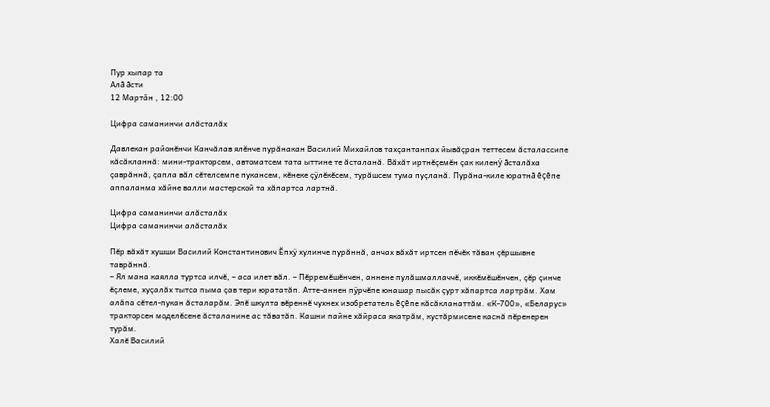Пур хыпар та
Алă ăсти
12 Мартӑн , 12:00

Цифра саманинчи алăсталăх

Давлекан районĕнчи Канчăлав ялĕнче пурăнакан Василий Михайлов тахçантанпах йывăçран теттесем ăсталассипе кăсăкланнă: мини-тракторсем, автоматсем тата ыттине те ăсталанă. Вăхăт иртнĕçемĕн çак киленÿ ăсталăха çаврăннă, çапла вăл сĕтелсемпе пукансем, кĕнеке çÿлĕкĕсем, турăшсем тума пуçланă. Пурăна-киле юратнă ĕçĕпе аппаланма хăйне валли мастерской та хăпартса лартнă.

Цифра саманинчи алăсталăх
Цифра саманинчи алăсталăх

Пĕр вăхăт хушши Василий Константинович Ĕпхÿ хулинче пурăннă, анчах вăхăт иртсен пĕчĕк тăван çĕршывне таврăннă.
– Ял мана каялла туртса илчĕ, – аса илет вăл. – Пĕрремĕшĕнчен, аннене пулăшмаллаччĕ, иккĕмĕшĕнчен, çĕр çинче ĕçлеме, хуçалăх тытса пыма çав тери юрататăп. Атте-аннен пÿрчĕпе юнашар пысăк çурт хăпартса лартрăм. Хам алăпа сĕтел-пукан ăсталарăм. Эпĕ шкулта вĕреннĕ чухнех изобретатель ĕçĕпе кăсăкланаттăм. «К-700», «Беларус» тракторсен моделĕсене ăсталанине ас тăватăп. Кашни пайне хăйраса якатрăм, кустăрмисене каснă пĕренерен турăм.
Халĕ Василий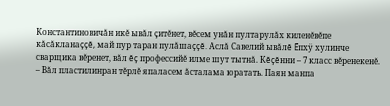Константиновичăн икĕ ывăл çитĕнет, вĕсем унăн пултарулăх киленĕвĕпе кăсăкланаççĕ, май пур таран пулăшаççĕ. Аслă Савелий ывăлĕ Ĕпхÿ хулинче сварщика вĕренет, вăл ĕç профессийĕ илме шут тытнă. Кĕçĕнни – 7 класс вĕренекенĕ.
– Вăл пластилинран тĕрлĕ япаласем ăсталама юратать. Паян манпа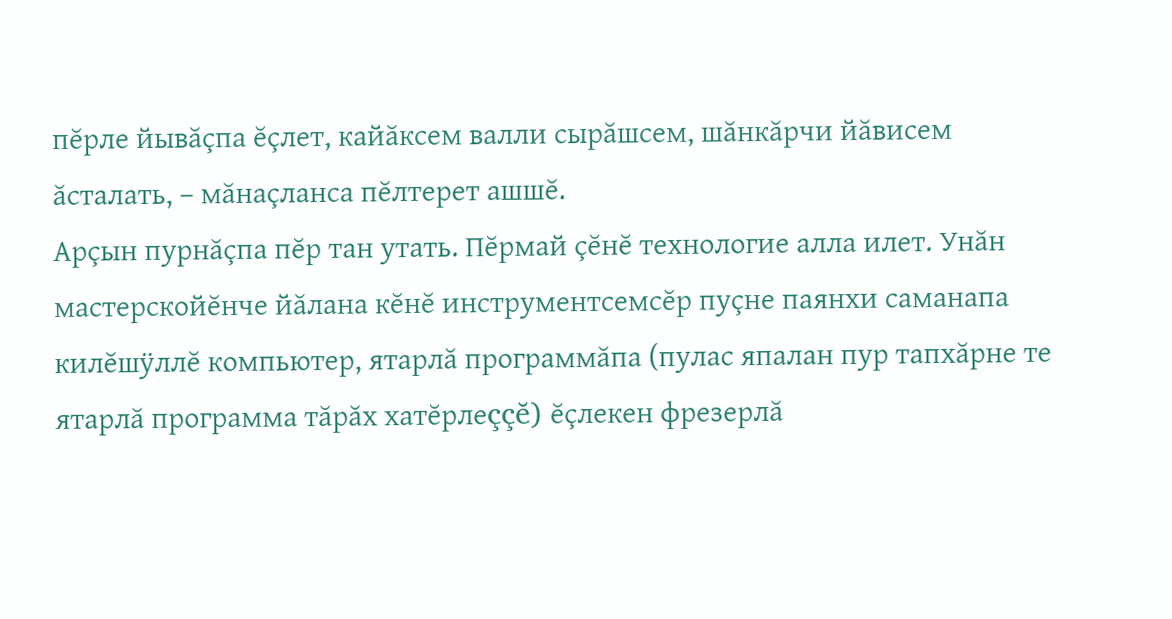пĕрле йывăçпа ĕçлет, кайăксем валли сырăшсем, шăнкăрчи йăвисем ăсталать, – мăнаçланса пĕлтерет ашшĕ.
Арçын пурнăçпа пĕр тан утать. Пĕрмай çĕнĕ технологие алла илет. Унăн мастерскойĕнче йăлана кĕнĕ инструментсемсĕр пуçне паянхи саманапа килĕшÿллĕ компьютер, ятарлă программăпа (пулас япалан пур тапхăрне те ятарлă программа тăрăх хатĕрлеççĕ) ĕçлекен фрезерлă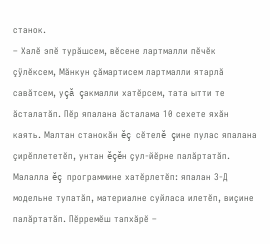станок.
– Халĕ эпĕ турăшсем, вĕсене лартмалли пĕчĕк çÿлĕксем, Мăнкун çăмартисем лартмалли ятарлă савăтсем, уçă çакмалли хатĕрсем, тата ытти те ăсталатăп. Пĕр япалана ăсталама 10 сехете яхăн каять. Малтан станокăн ĕç сĕтелĕ çине пулас япалана çирĕплететĕп, унтан ĕçĕн çул-йĕрне палăртатăп. Малалла ĕç программине хатĕрлетĕп: япалан 3-Д модельне тупатăп, материалне суйласа илетĕп, виçине палăртатăп. Пĕрремĕш тапхăрĕ –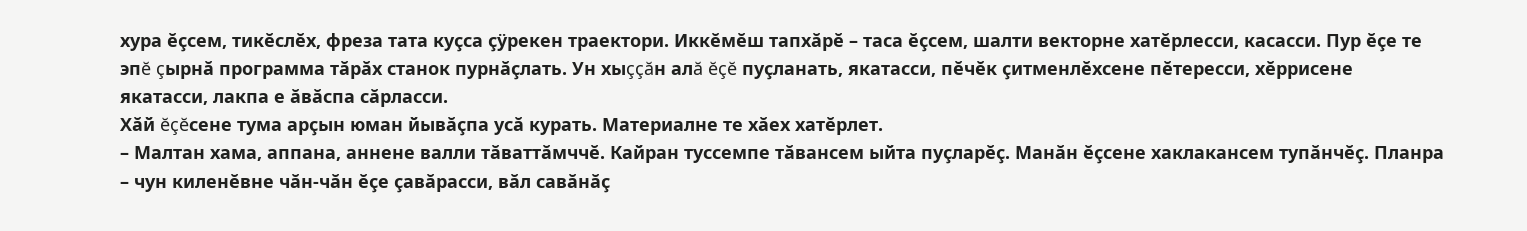хура ĕçсем, тикĕслĕх, фреза тата куçса çÿрекен траектори. Иккĕмĕш тапхăрĕ – таса ĕçсем, шалти векторне хатĕрлесси, касасси. Пур ĕçе те эпĕ çырнă программа тăрăх станок пурнăçлать. Ун хыççăн алă ĕçĕ пуçланать, якатасси, пĕчĕк çитменлĕхсене пĕтересси, хĕррисене якатасси, лакпа е ăвăспа сăрласси.
Хăй ĕçĕсене тума арçын юман йывăçпа усă курать. Материалне те хăех хатĕрлет.
– Малтан хама, аппана, аннене валли тăваттăмччĕ. Кайран туссемпе тăвансем ыйта пуçларĕç. Манăн ĕçсене хаклакансем тупăнчĕç. Планра – чун киленĕвне чăн-чăн ĕçе çавăрасси, вăл савăнăç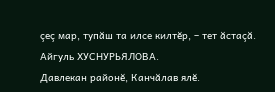çеç мар, тупăш та илсе килтĕр, – тет ăстаçă.
Айгуль ХУСНУРЬЯЛОВА.
Давлекан районĕ, Канчăлав ялĕ.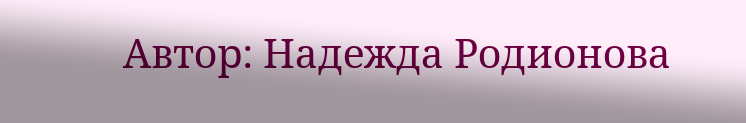Автор: Надежда Родионова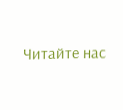Читайте нас